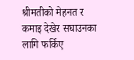श्रीमतीको मेहनत र कमाइ देखेर सघाउनका लागि फर्किए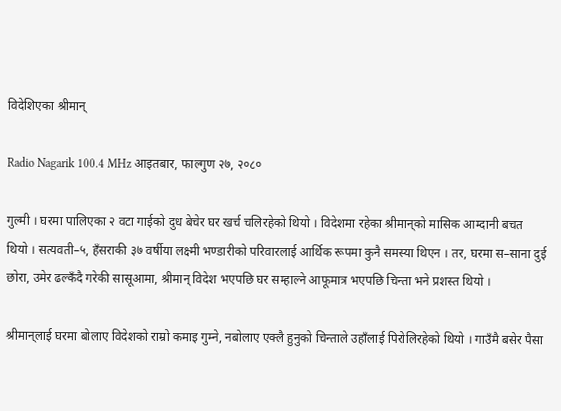विदेशिएका श्रीमान्

Radio Nagarik 100.4 MHz आइतबार, फाल्गुण २७, २०८०

गुल्मी । घरमा पालिएका २ वटा गाईको दुध बेचेर घर खर्च चलिरहेको थियो । विदेशमा रहेका श्रीमान्‌को मासिक आम्दानी बचत थियो । सत्यवती–५, हँसराकी ३७ वर्षीया लक्ष्मी भण्डारीको परिवारलाई आर्थिक रूपमा कुनै समस्या थिएन । तर, घरमा स–साना दुई छोरा, उमेर ढल्कँदै गरेकी सासूआमा, श्रीमान् विदेश भएपछि घर सम्हाल्ने आफूमात्र भएपछि चिन्ता भने प्रशस्त थियो ।

श्रीमान्‌लाई घरमा बोलाए विदेशको राम्रो कमाइ गुम्ने, नबोलाए एक्लै हुनुको चिन्ताले उहाँलाई पिरोलिरहेको थियो । गाउँमै बसेर पैसा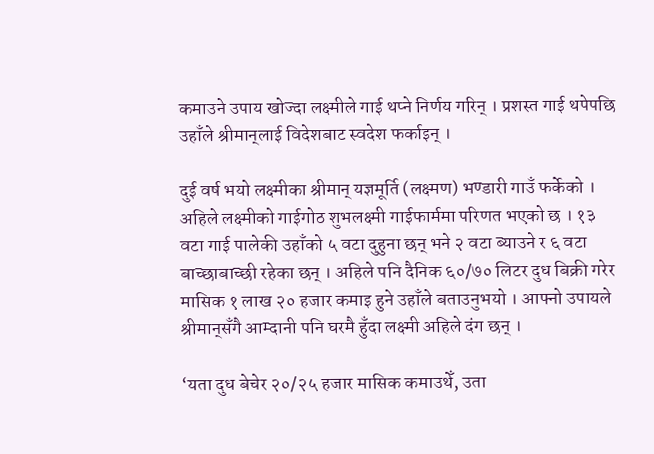कमाउने उपाय खोज्दा लक्ष्मीले गाई थप्ने निर्णय गरिन् । प्रशस्त गाई थपेपछि उहाँले श्रीमान्‌लाई विदेशबाट स्वदेश फर्काइन् ।

दुई वर्ष भयो लक्ष्मीका श्रीमान् यज्ञमूर्ति (लक्ष्मण) भण्डारी गाउँ फर्केको । अहिले लक्ष्मीको गाईगोठ शुभलक्ष्मी गाईफार्ममा परिणत भएको छ । १३ वटा गाई पालेकी उहाँको ५ वटा दुहुना छन् भने २ वटा ब्याउने र ६ वटा बाच्छाबाच्छी रहेका छन् । अहिले पनि दैनिक ६०/७० लिटर दुध बिक्री गरेर मासिक १ लाख २० हजार कमाइ हुने उहाँले बताउनुभयो । आफ्नो उपायले श्रीमान्‌सँगै आम्दानी पनि घरमै हुँदा लक्ष्मी अहिले दंग छन् ।

‘यता दुध बेचेर २०/२५ हजार मासिक कमाउथेँ, उता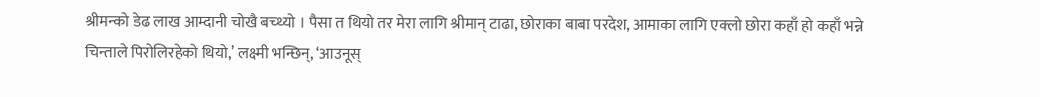श्रीमन्को डेढ लाख आम्दानी चोखै बच्थ्यो । पैसा त थियो तर मेरा लागि श्रीमान् टाढा, छोराका बाबा परदेश, आमाका लागि एक्लो छोरा कहाँ हो कहाँ भन्ने चिन्ताले पिरोलिरहेको थियो,’ लक्ष्मी भन्छिन्, ‘आउनूस्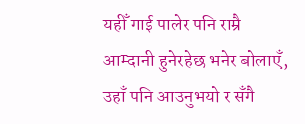यहीँ गाई पालेर पनि राम्रै आम्दानी हुनेरहेछ भनेर बोलाएँ, उहाँ पनि आउनुभयो र सँगै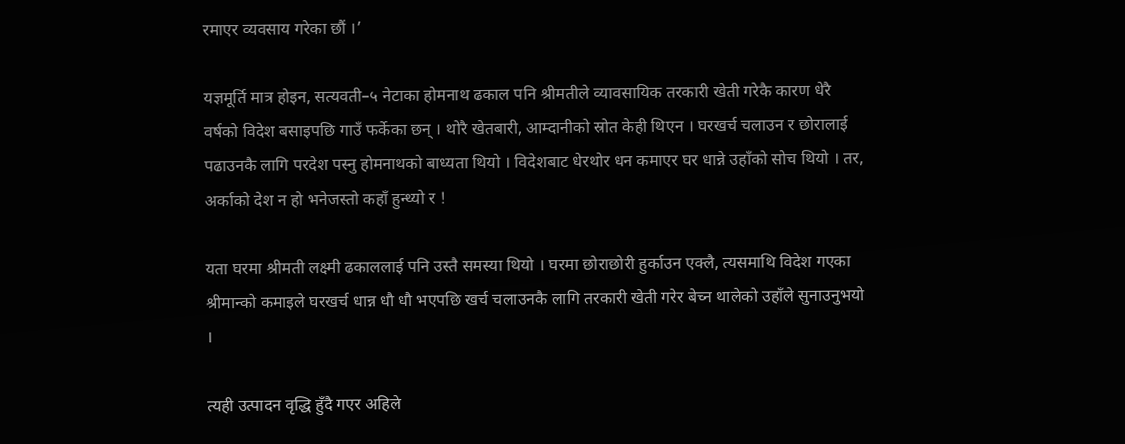रमाएर व्यवसाय गरेका छौं ।’

यज्ञमूर्ति मात्र होइन, सत्यवती–५ नेटाका होमनाथ ढकाल पनि श्रीमतीले व्यावसायिक तरकारी खेती गरेकै कारण धेरै वर्षको विदेश बसाइपछि गाउँ फर्केका छन् । थोरै खेतबारी, आम्दानीको स्रोत केही थिएन । घरखर्च चलाउन र छोरालाई पढाउनकै लागि परदेश पस्नु होमनाथको बाध्यता थियो । विदेशबाट धेरथोर धन कमाएर घर धान्ने उहाँको सोच थियो । तर, अर्काको देश न हो भनेजस्तो कहाँ हुन्थ्यो र !

यता घरमा श्रीमती लक्ष्मी ढकाललाई पनि उस्तै समस्या थियो । घरमा छोराछोरी हुर्काउन एक्लै, त्यसमाथि विदेश गएका श्रीमान्को कमाइले घरखर्च धान्न धौ धौ भएपछि खर्च चलाउनकै लागि तरकारी खेती गरेर बेच्न थालेको उहाँले सुनाउनुभयो ।

त्यही उत्पादन वृद्धि हुँदै गएर अहिले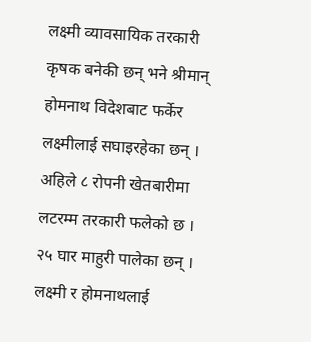लक्ष्मी व्यावसायिक तरकारी कृषक बनेकी छन् भने श्रीमान् होमनाथ विदेशबाट फर्केर लक्ष्मीलाई सघाइरहेका छन् । अहिले ८ रोपनी खेतबारीमा लटरम्म तरकारी फलेको छ । २५ घार माहुरी पालेका छन् । लक्ष्मी र होमनाथलाई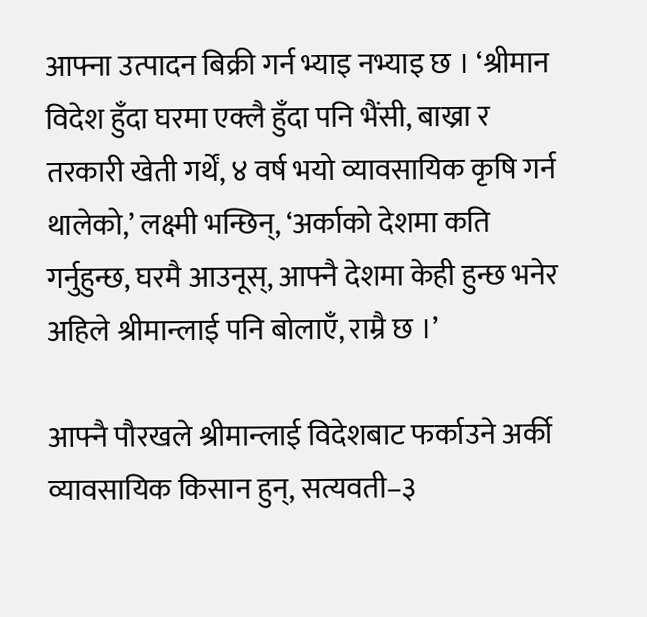आफ्ना उत्पादन बिक्री गर्न भ्याइ नभ्याइ छ । ‘श्रीमान विदेश हुँदा घरमा एक्लै हुँदा पनि भैंसी, बाख्रा र तरकारी खेती गर्थें, ४ वर्ष भयो व्यावसायिक कृषि गर्न थालेको,’ लक्ष्मी भन्छिन्, ‘अर्काको देशमा कति गर्नुहुन्छ, घरमै आउनूस्, आफ्नै देशमा केही हुन्छ भनेर अहिले श्रीमान्लाई पनि बोलाएँ, राम्रै छ ।’

आफ्नै पौरखले श्रीमान्लाई विदेशबाट फर्काउने अर्की व्यावसायिक किसान हुन्, सत्यवती–३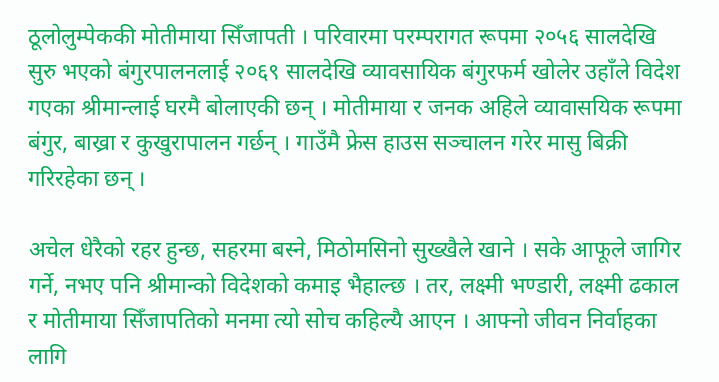ठूलोलुम्पेककी मोतीमाया सिँजापती । परिवारमा परम्परागत रूपमा २०५६ सालदेखि सुरु भएको बंगुरपालनलाई २०६९ सालदेखि व्यावसायिक बंगुरफर्म खोलेर उहाँले विदेश गएका श्रीमान्लाई घरमै बोलाएकी छन् । मोतीमाया र जनक अहिले व्यावासयिक रूपमा बंगुर, बाख्रा र कुखुरापालन गर्छन् । गाउँमै फ्रेस हाउस सञ्चालन गरेर मासु बिक्री गरिरहेका छन् ।

अचेल धेरैको रहर हुन्छ, सहरमा बस्ने, मिठोमसिनो सुख्खैले खाने । सके आफूले जागिर गर्ने, नभए पनि श्रीमान्को विदेशको कमाइ भैहाल्छ । तर, लक्ष्मी भण्डारी, लक्ष्मी ढकाल र मोतीमाया सिँजापतिको मनमा त्यो सोच कहिल्यै आएन । आफ्नो जीवन निर्वाहका लागि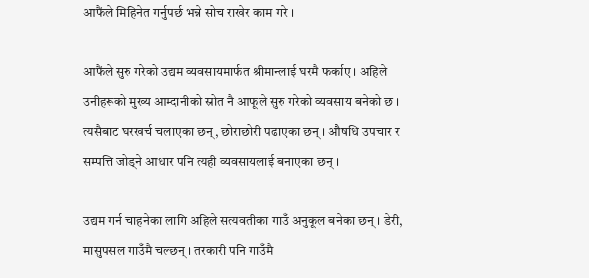आफैंले मिहिनेत गर्नुपर्छ भन्ने सोच राखेर काम गरे ।

आफैंले सुरु गरेको उद्यम व्यवसायमार्फत श्रीमान्लाई घरमै फर्काए । अहिले उनीहरूको मुख्य आम्दानीको स्रोत नै आफूले सुरु गरेको व्यवसाय बनेको छ । त्यसैबाट घरखर्च चलाएका छन्, छोराछोरी पढाएका छन् । औषधि उपचार र सम्पत्ति जोड्ने आधार पनि त्यही व्यवसायलाई बनाएका छन् ।

उद्यम गर्न चाहनेका लागि अहिले सत्यवतीका गाउँ अनुकूल बनेका छन् । डेरी, मासुपसल गाउँमै चल्छन् । तरकारी पनि गाउँमै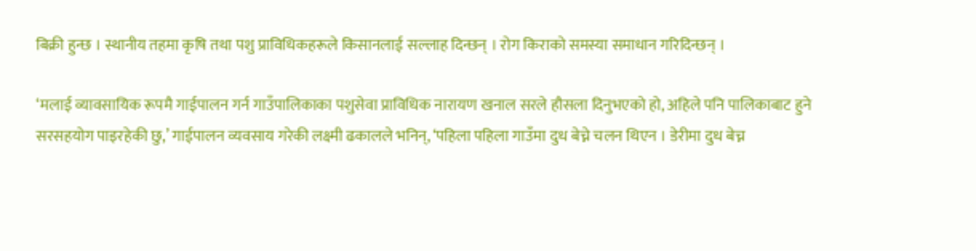बिक्री हुन्छ । स्थानीय तहमा कृषि तथा पशु प्राविधिकहरूले किसानलाई सल्लाह दिन्छन् । रोग किराको समस्या समाधान गरिदिन्छन् ।

‘मलाई व्यावसायिक रूपमै गाईपालन गर्न गाउँपालिकाका पशुसेवा प्राविधिक नारायण खनाल सरले हौसला दिनुभएको हो, अहिले पनि पालिकाबाट हुने सरसहयोग पाइरहेकी छु,’ गाईपालन व्यवसाय गरेकी लक्ष्मी ढकालले भनिन्, ‘पहिला पहिला गाउँमा दुध बेच्ने चलन थिएन । डेरीमा दुध बेच्न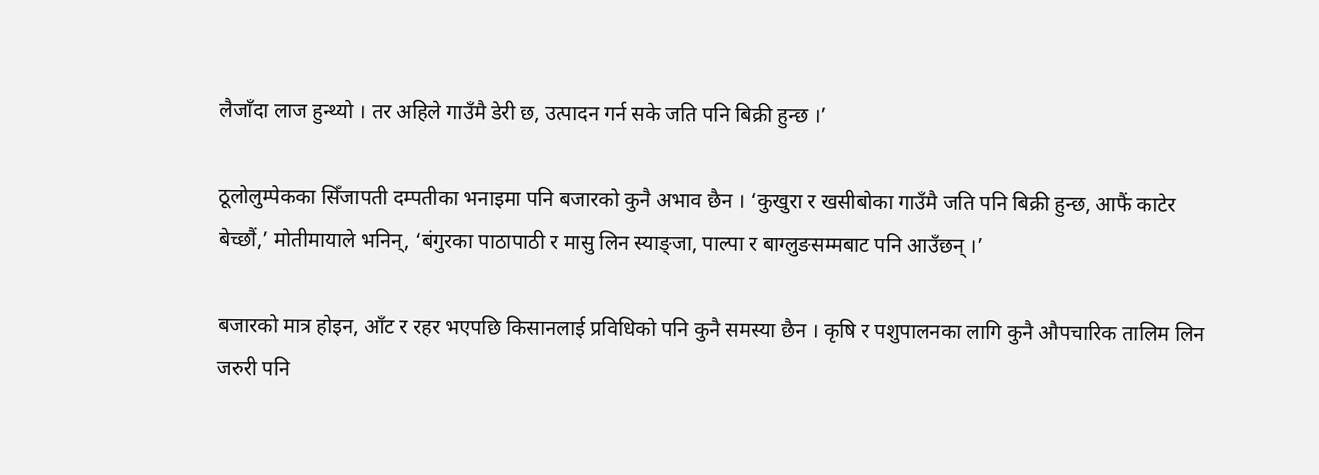लैजाँदा लाज हुन्थ्यो । तर अहिले गाउँमै डेरी छ, उत्पादन गर्न सके जति पनि बिक्री हुन्छ ।’

ठूलोलुम्पेकका सिँजापती दम्पतीका भनाइमा पनि बजारको कुनै अभाव छैन । ‘कुखुरा र खसीबोका गाउँमै जति पनि बिक्री हुन्छ, आफैं काटेर बेच्छौं,’ मोतीमायाले भनिन्, ‘बंगुरका पाठापाठी र मासु लिन स्याङ्जा, पाल्पा र बाग्लुङसम्मबाट पनि आउँछन् ।’

बजारको मात्र होइन, आँट र रहर भएपछि किसानलाई प्रविधिको पनि कुनै समस्या छैन । कृषि र पशुपालनका लागि कुनै औपचारिक तालिम लिन जरुरी पनि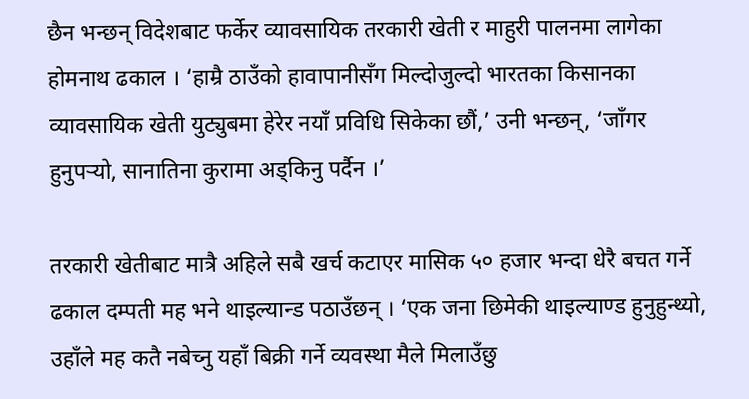छैन भन्छन् विदेशबाट फर्केर व्यावसायिक तरकारी खेती र माहुरी पालनमा लागेका होमनाथ ढकाल । ‘हाम्रै ठाउँको हावापानीसँग मिल्दोजुल्दो भारतका किसानका व्यावसायिक खेती युट्युबमा हेरेर नयाँ प्रविधि सिकेका छौं,’ उनी भन्छन्, ‘जाँगर हुनुपर्‍यो, सानातिना कुरामा अड्किनु पर्दैन ।’

तरकारी खेतीबाट मात्रै अहिले सबै खर्च कटाएर मासिक ५० हजार भन्दा धेरै बचत गर्ने ढकाल दम्पती मह भने थाइल्यान्ड पठाउँछन् । ‘एक जना छिमेकी थाइल्याण्ड हुनुहुन्थ्यो, उहाँले मह कतै नबेच्नु यहाँ बिक्री गर्ने व्यवस्था मैले मिलाउँछु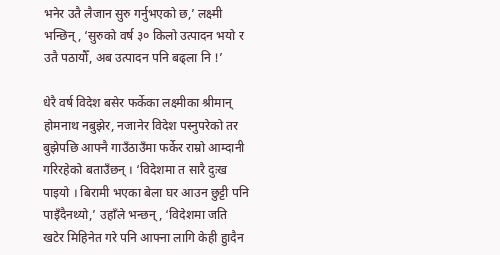भनेर उतै लैजान सुरु गर्नुभएको छ,’ लक्ष्मी भन्छिन्, ‘सुरुको वर्ष ३० किलो उत्पादन भयो र उतै पठायौँ, अब उत्पादन पनि बढ्ला नि !’

धेरै वर्ष विदेश बसेर फर्केका लक्ष्मीका श्रीमान् होमनाथ नबुझेर, नजानेर विदेश पस्नुपरेको तर बुझेपछि आफ्नै गाउँठाउँमा फर्केर राम्रो आम्दानी गरिरहेको बताउँछन् । ‘विदेशमा त सारै दुःख पाइयो । बिरामी भएका बेला घर आउन छुट्टी पनि पाइँदैनथ्यो,’ उहाँले भन्छन्, ‘विदेशमा जति खटेर मिहिनेत गरे पनि आफ्ना लागि केही हुादैन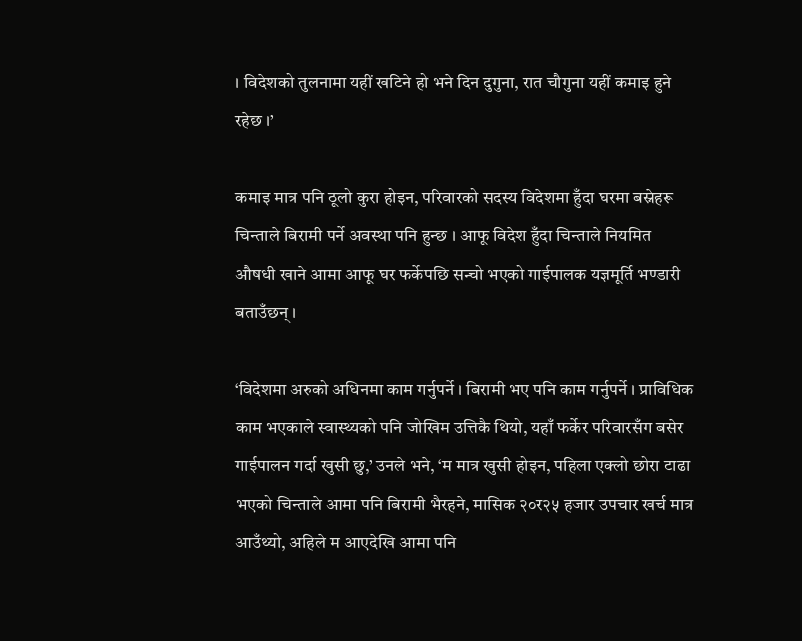। विदेशको तुलनामा यहीं खटिने हो भने दिन दुगुना, रात चौगुना यहीं कमाइ हुने रहेछ ।’

कमाइ मात्र पनि ठूलो कुरा होइन, परिवारको सदस्य विदेशमा हुँदा घरमा बस्नेहरू चिन्ताले बिरामी पर्ने अवस्था पनि हुन्छ । आफू विदेश हुँदा चिन्ताले नियमित औषधी खाने आमा आफू घर फर्केपछि सन्चो भएको गाईपालक यज्ञमूर्ति भण्डारी बताउँछन् ।

‘विदेशमा अरुको अधिनमा काम गर्नुपर्ने । बिरामी भए पनि काम गर्नुपर्ने । प्राविधिक काम भएकाले स्वास्थ्यको पनि जोखिम उत्तिकै थियो, यहाँ फर्केर परिवारसँग बसेर गाईपालन गर्दा खुसी छु,’ उनले भने, ‘म मात्र खुसी होइन, पहिला एक्लो छोरा टाढा भएको चिन्ताले आमा पनि बिरामी भैरहने, मासिक २०र२५ हजार उपचार खर्च मात्र आउँथ्यो, अहिले म आएदेखि आमा पनि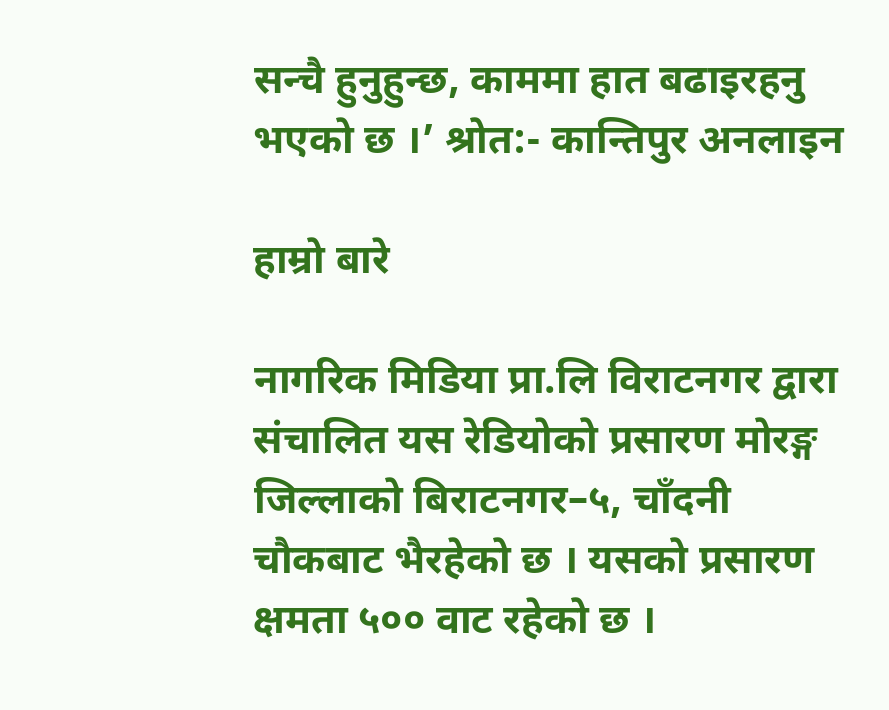सन्चै हुनुहुन्छ, काममा हात बढाइरहनु भएको छ ।’ श्रोत:- कान्तिपुर अनलाइन

हाम्रो बारे

नागरिक मिडिया प्रा.लि विराटनगर द्वारा संचालित यस रेडियोको प्रसारण मोरङ्ग जिल्लाको बिराटनगर–५, चाँदनी चौकबाट भैरहेको छ । यसको प्रसारण क्षमता ५०० वाट रहेको छ ।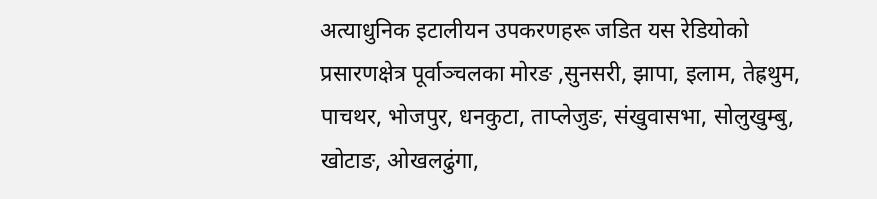अत्याधुनिक इटालीयन उपकरणहरू जडित यस रेडियोको प्रसारणक्षेत्र पूर्वाञ्चलका मोरङ ,सुनसरी, झापा, इलाम, तेह्रथुम, पाचथर, भोजपुर, धनकुटा, ताप्लेजुङ, संखुवासभा, सोलुखुम्बु, खोटाङ, ओखलढुंगा,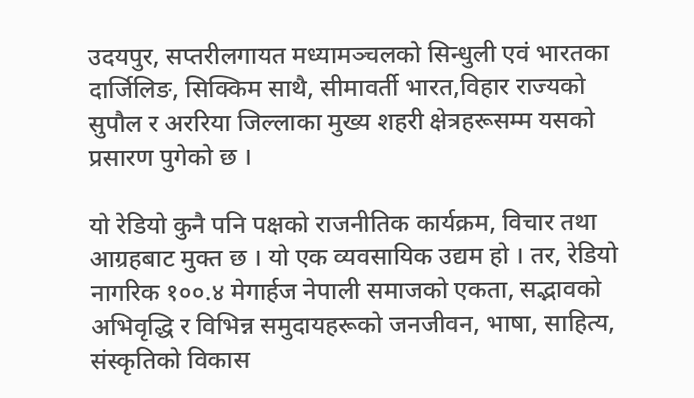उदयपुर, सप्तरीलगायत मध्यामञ्चलको सिन्धुली एवं भारतका दार्जिलिङ, सिक्किम साथै, सीमावर्ती भारत,विहार राज्यको सुपौल र अररिया जिल्लाका मुख्य शहरी क्षेत्रहरूसम्म यसको प्रसारण पुगेको छ ।

यो रेडियो कुनै पनि पक्षको राजनीतिक कार्यक्रम, विचार तथा आग्रहबाट मुक्त छ । यो एक व्यवसायिक उद्यम हो । तर, रेडियो नागरिक १००.४ मेगार्हज नेपाली समाजको एकता, सद्भावको अभिवृद्धि र विभिन्न समुदायहरूको जनजीवन, भाषा, साहित्य, संस्कृतिको विकास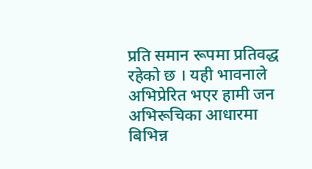प्रति समान रूपमा प्रतिवद्ध रहेको छ । यही भावनाले अभिप्रेरित भएर हामी जन अभिरूचिका आधारमा बिभिन्न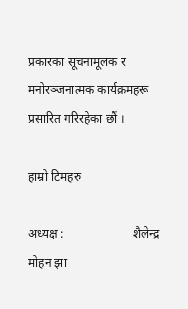प्रकारका सूचनामूलक र मनोरञ्जनात्मक कार्यक्रमहरू प्रसारित गरिरहेका छौं ।

हाम्रो टिमहरु

अध्यक्ष :                      शैलेन्द्र मोहन झा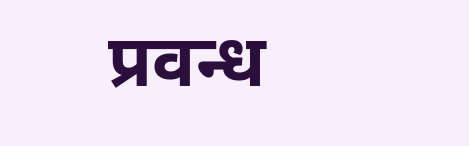प्रवन्ध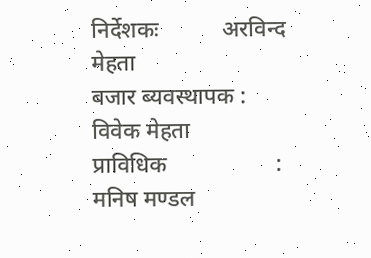निर्देशकः           अरविन्द मेहता
बजार ब्यवस्थापक :     विवेक मेहता
प्राविधिक                   : मनिष मण्डल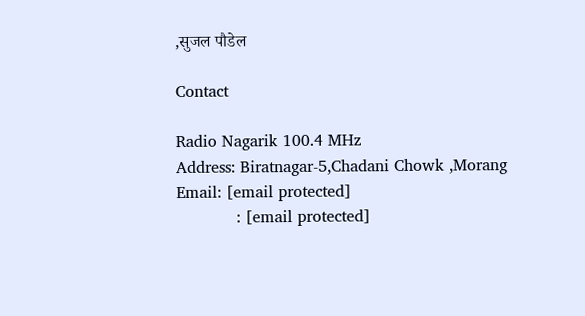,सुजल पौडेल

Contact

Radio Nagarik 100.4 MHz
Address: Biratnagar-5,Chadani Chowk ,Morang
Email: [email protected]
            : [email protected]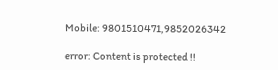Mobile: 9801510471,9852026342

error: Content is protected !!